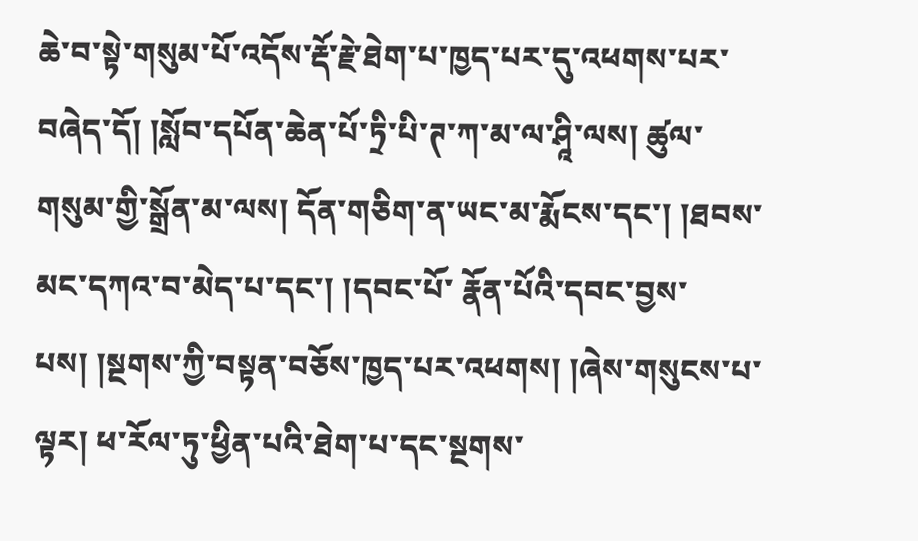ཆེ་བ་སྟེ་གསུམ་པོ་འདོས་རྡོ་རྗེ་ཐེག་པ་ཁྱད་པར་དུ་འཕགས་པར་བཞེད་དོ། །སློབ་དཔོན་ཆེན་པོ་ཏྲི་པི་ཊ་ཀ་མ་ལ་ཤཱི་ལས། ཚུལ་གསུམ་གྱི་སྒྲོན་མ་ལས། དོན་གཅིག་ན་ཡང་མ་རྨོངས་དང་། །ཐབས་མང་དཀའ་བ་མེད་པ་དང་། །དབང་པོ་ རྣོན་པོའི་དབང་བྱས་པས། །སྔགས་ཀྱི་བསྟན་བཅོས་ཁྱད་པར་འཕགས། །ཞེས་གསུངས་པ་ལྟར། ཕ་རོལ་ཏུ་ཕྱིན་པའི་ཐེག་པ་དང་སྔགས་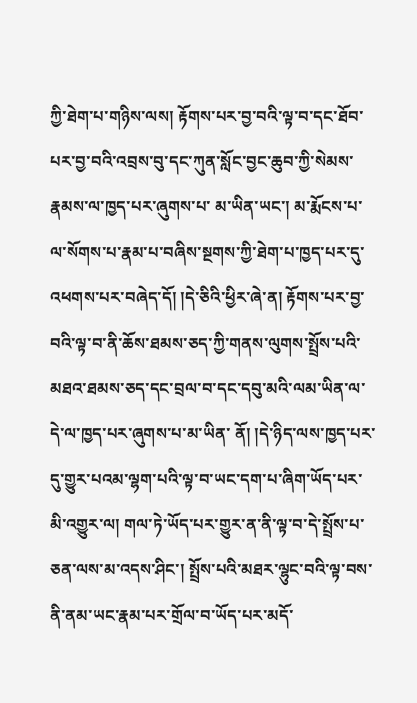ཀྱི་ཐེག་པ་གཉིས་ལས། རྟོགས་པར་བྱ་བའི་ལྟ་བ་དང་ཐོབ་པར་བྱ་བའི་འབྲས་བུ་དང་ཀུན་སློང་བྱང་ཆུབ་ཀྱི་སེམས་རྣམས་ལ་ཁྱད་པར་ཞུགས་པ་ མ་ཡིན་ཡང་། མ་རྨོངས་པ་ལ་སོགས་པ་རྣམ་པ་བཞིས་སྔགས་ཀྱི་ཐེག་པ་ཁྱད་པར་དུ་འཕགས་པར་བཞེད་དོ། །དེ་ཅིའི་ཕྱིར་ཞེ་ན། རྟོགས་པར་བྱ་བའི་ལྟ་བ་ནི་ཆོས་ཐམས་ཅད་ཀྱི་གནས་ལུགས་སྤྲོས་པའི་མཐའ་ཐམས་ཅད་དང་བྲལ་བ་དང་དབུ་མའི་ལམ་ཡིན་ལ་དེ་ལ་ཁྱད་པར་ཞུགས་པ་མ་ཡིན་ ནོ། །དེ་ཉིད་ལས་ཁྱད་པར་དུ་གྱུར་པའམ་ལྷག་པའི་ལྟ་བ་ཡང་དག་པ་ཞིག་ཡོད་པར་མི་འགྱུར་ལ། གལ་ཏེ་ཡོད་པར་གྱུར་ན་ནི་ལྟ་བ་དེ་སྤྲོས་པ་ཅན་ལས་མ་འདས་ཤིང་། སྤྲོས་པའི་མཐར་ལྷུང་བའི་ལྟ་བས་ནི་ནམ་ཡང་རྣམ་པར་གྲོལ་བ་ཡོད་པར་མདོ་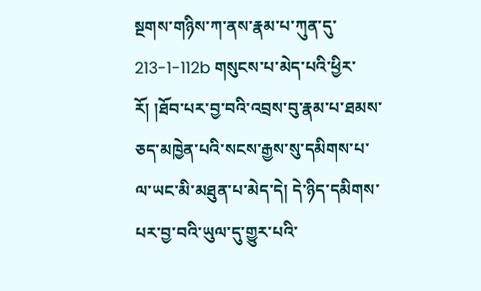སྔགས་གཉིས་ཀ་ནས་རྣམ་པ་ཀུན་དུ་ 213-1-112b གསུངས་པ་མེད་པའི་ཕྱིར་རོ། །ཐོབ་པར་བྱ་བའི་འབྲས་བུ་རྣམ་པ་ཐམས་ཅད་མཁྱེན་པའི་སངས་རྒྱས་སུ་དམིགས་པ་ལ་ཡང་མི་མཐུན་པ་མེད་དེ། དེ་ཉིད་དམིགས་པར་བྱ་བའི་ཡུལ་དུ་གྱུར་པའི་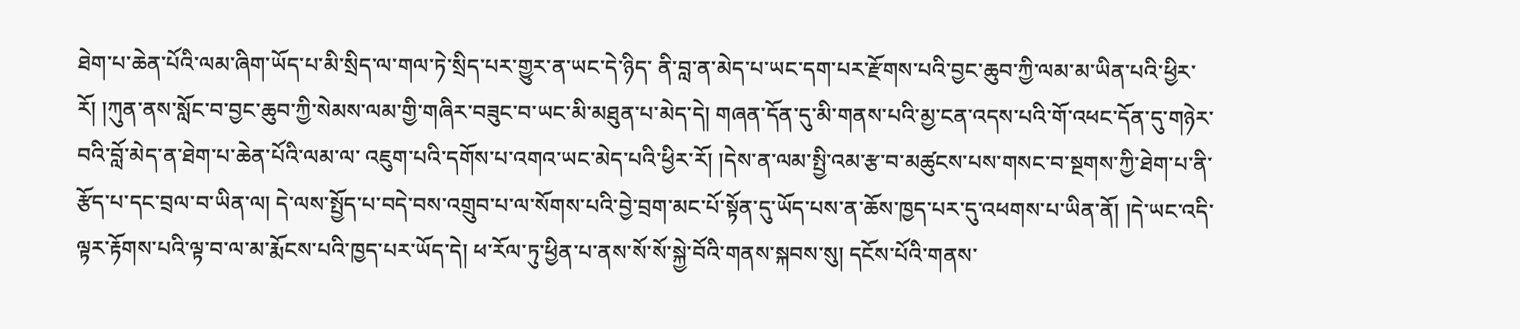ཐེག་པ་ཆེན་པོའི་ལམ་ཞིག་ཡོད་པ་མི་སྲིད་ལ་གལ་ཏེ་སྲིད་པར་གྱུར་ན་ཡང་དེ་ཉིད་ ནི་བླ་ན་མེད་པ་ཡང་དག་པར་རྫོགས་པའི་བྱང་ཆུབ་ཀྱི་ལམ་མ་ཡིན་པའི་ཕྱིར་རོ། །ཀུན་ནས་སློང་བ་བྱང་ཆུབ་ཀྱི་སེམས་ལམ་གྱི་གཞིར་བཟུང་བ་ཡང་མི་མཐུན་པ་མེད་དེ། གཞན་དོན་དུ་མི་གནས་པའི་མྱ་ངན་འདས་པའི་གོ་འཕང་དོན་དུ་གཉེར་བའི་བློ་མེད་ན་ཐེག་པ་ཆེན་པོའི་ལམ་ལ་ འཇུག་པའི་དགོས་པ་འགའ་ཡང་མེད་པའི་ཕྱིར་རོ། །དེས་ན་ལམ་སྤྱི་འམ་རྩ་བ་མཚུངས་པས་གསང་བ་སྔགས་ཀྱི་ཐེག་པ་ནི་རྩོད་པ་དང་བྲལ་བ་ཡིན་ལ། དེ་ལས་སྤྱོད་པ་བདེ་བས་འགྲུབ་པ་ལ་སོགས་པའི་བྱེ་བྲག་མང་པོ་སྟོན་དུ་ཡོད་པས་ན་ཆོས་ཁྱད་པར་དུ་འཕགས་པ་ཡིན་ནོ། །དེ་ཡང་འདི་ ལྟར་རྟོགས་པའི་ལྟ་བ་ལ་མ་རྨོངས་པའི་ཁྱད་པར་ཡོད་དེ། ཕ་རོལ་ཏུ་ཕྱིན་པ་ནས་སོ་སོ་སྐྱེ་བོའི་གནས་སྐབས་སུ། དངོས་པོའི་གནས་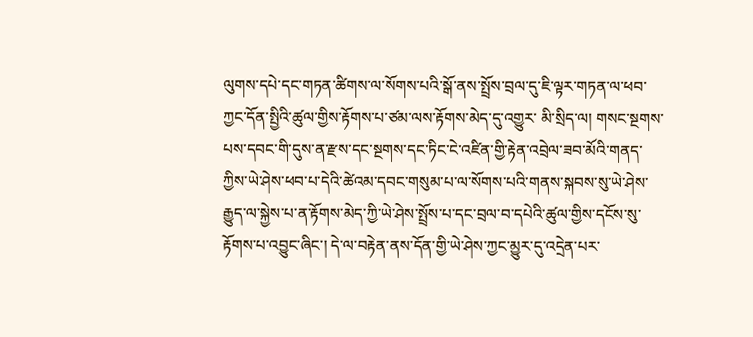ལུགས་དཔེ་དང་གཏན་ཚིགས་ལ་སོགས་པའི་སྒོ་ནས་སྤྲོས་བྲལ་དུ་ཇི་ལྟར་གཏན་ལ་ཕབ་ཀྱང་དོན་སྤྱིའི་ཚུལ་གྱིས་རྟོགས་པ་ཙམ་ལས་རྟོགས་མེད་དུ་འགྱུར་ མི་སྲིད་ལ། གསང་སྔགས་པས་དབང་གི་དུས་ན་རྫས་དང་སྔགས་དང་ཏིང་ངེ་འཛིན་གྱི་རྟེན་འབྲེལ་ཟབ་མོའི་གནད་ཀྱིས་ཡེ་ཤེས་ཕབ་པ་དེའི་ཚེའམ་དབང་གསུམ་པ་ལ་སོགས་པའི་གནས་སྐབས་སུ་ཡེ་ཤེས་རྒྱུད་ལ་སྐྱེས་པ་ན་རྟོགས་མེད་ཀྱི་ཡེ་ཤེས་སྤྲོས་པ་དང་བྲལ་བ་དཔེའི་ཚུལ་གྱིས་དངོས་སུ་ རྟོགས་པ་འབྱུང་ཞིང་། དེ་ལ་བརྟེན་ནས་དོན་གྱི་ཡེ་ཤེས་ཀྱང་མྱུར་དུ་འདྲེན་པར་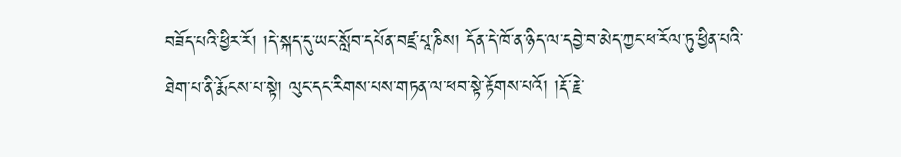བཟོད་པའི་ཕྱིར་རོ། །དེ་སྐད་དུ་ཡང་སློབ་དཔོན་བཛྲ་པཱ་ཎིས། དོན་དེ་ཁོ་ན་ཉིད་ལ་དབྱེ་བ་མེད་ཀྱང་ཕ་རོལ་ཏུ་ཕྱིན་པའི་ཐེག་པ་ནི་རྨོངས་པ་སྟེ། ལུང་དང་རིགས་པས་གཏན་ལ་ཕབ་སྟེ་རྟོགས་པའོ། །རྡོ་རྗེ་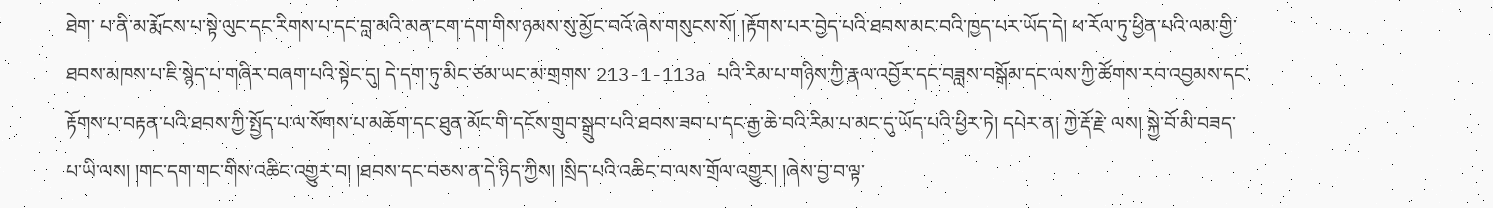ཐེག་ པ་ནི་མ་རྨོངས་པ་སྟེ་ལུང་དང་རིགས་པ་དང་བླ་མའི་མན་ངག་དག་གིས་ཉམས་སུ་མྱོང་བའོ་ཞེས་གསུངས་སོ། །རྟོགས་པར་བྱེད་པའི་ཐབས་མང་བའི་ཁྱད་པར་ཡོད་དེ། ཕ་རོལ་ཏུ་ཕྱིན་པའི་ལམ་གྱི་ཐབས་མཁས་པ་ཇི་སྙེད་པ་གཞིར་བཞག་པའི་སྟེང་དུ། དེ་དག་ཏུ་མིང་ཙམ་ཡང་མ་གྲགས་ 213-1-113a པའི་རིམ་པ་གཉིས་ཀྱི་རྣལ་འབྱོར་དང་བཟླས་བསྒོམ་དང་ལས་ཀྱི་ཚོགས་རབ་འབྱམས་དང་རྟོགས་པ་བརྟན་པའི་ཐབས་ཀྱི་སྤྱོད་པ་ལ་སོགས་པ་མཆོག་དང་ཐུན་མོང་གི་དངོས་གྲུབ་སྒྲུབ་པའི་ཐབས་ཟབ་པ་དང་རྒྱ་ཆེ་བའི་རིམ་པ་མང་དུ་ཡོད་པའི་ཕྱིར་ཏེ། དཔེར་ན། ཀྱེ་རྡོ་རྗེ་ ལས། སྐྱེ་བོ་མི་བཟད་པ་ཡི་ལས། །གང་དག་གང་གིས་འཆིང་འགྱུར་བ། །ཐབས་དང་བཅས་ན་དེ་ཉིད་ཀྱིས། །སྲིད་པའི་འཆིང་བ་ལས་གྲོལ་འགྱུར། །ཞེས་བྱ་བ་ལྟ་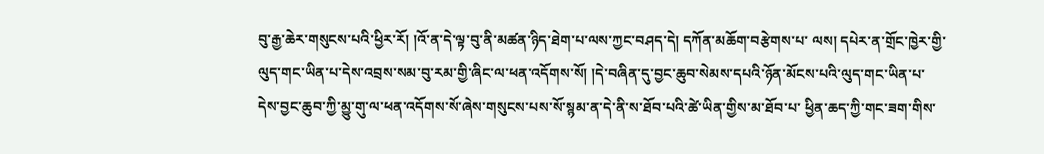བུ་རྒྱ་ཆེར་གསུངས་པའི་ཕྱིར་རོ། །འོ་ན་དེ་ལྟ་བུ་ནི་མཚན་ཉིད་ཐེག་པ་ལས་ཀྱང་བཤད་དེ། དཀོན་མཆོག་བརྩེགས་པ་ ལས། དཔེར་ན་གྲོང་ཁྱེར་གྱི་ལུད་གང་ཡིན་པ་དེས་འབྲས་སམ་བུ་རམ་གྱི་ཞིང་ལ་ཕན་འདོགས་སོ། །དེ་བཞིན་དུ་བྱང་ཆུབ་སེམས་དཔའི་ཉོན་མོངས་པའི་ལུད་གང་ཡིན་པ་དེས་བྱང་ཆུབ་ཀྱི་མྱུ་གུ་ལ་ཕན་འདོགས་སོ་ཞེས་གསུངས་པས་སོ་སྙམ་ན་དེ་ནི་ས་ཐོབ་པའི་ཚེ་ཡིན་གྱིས་མ་ཐོབ་པ་ ཕྱིན་ཆད་ཀྱི་གང་ཟག་གིས་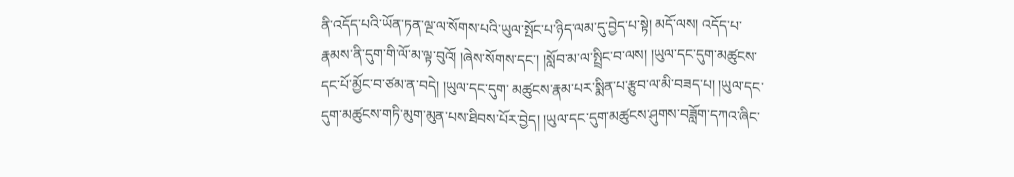ནི་འདོད་པའི་ཡོན་ཏན་ལྔ་ལ་སོགས་པའི་ཡུལ་སྤོང་པ་ཉིད་ལམ་དུ་བྱེད་པ་སྟེ། མདོ་ལས། འདོད་པ་རྣམས་ནི་དུག་གི་ལོ་མ་ལྟ་བུའོ། །ཞེས་སོགས་དང་། །སློབ་མ་ལ་སྤྲིང་བ་ལས། །ཡུལ་དང་དུག་མཚུངས་དང་པོ་མྱོང་བ་ཙམ་ན་བདེ། །ཡུལ་དང་དུག་ མཚུངས་རྣམ་པར་སྨིན་པ་རྩུབ་ལ་མི་བཟད་པ། །ཡུལ་དང་དུག་མཚུངས་གཏི་མུག་མུན་པས་ཐིབས་པོར་བྱེད། །ཡུལ་དང་དུག་མཚུངས་ཤུགས་བཟློག་དཀའ་ཞིང་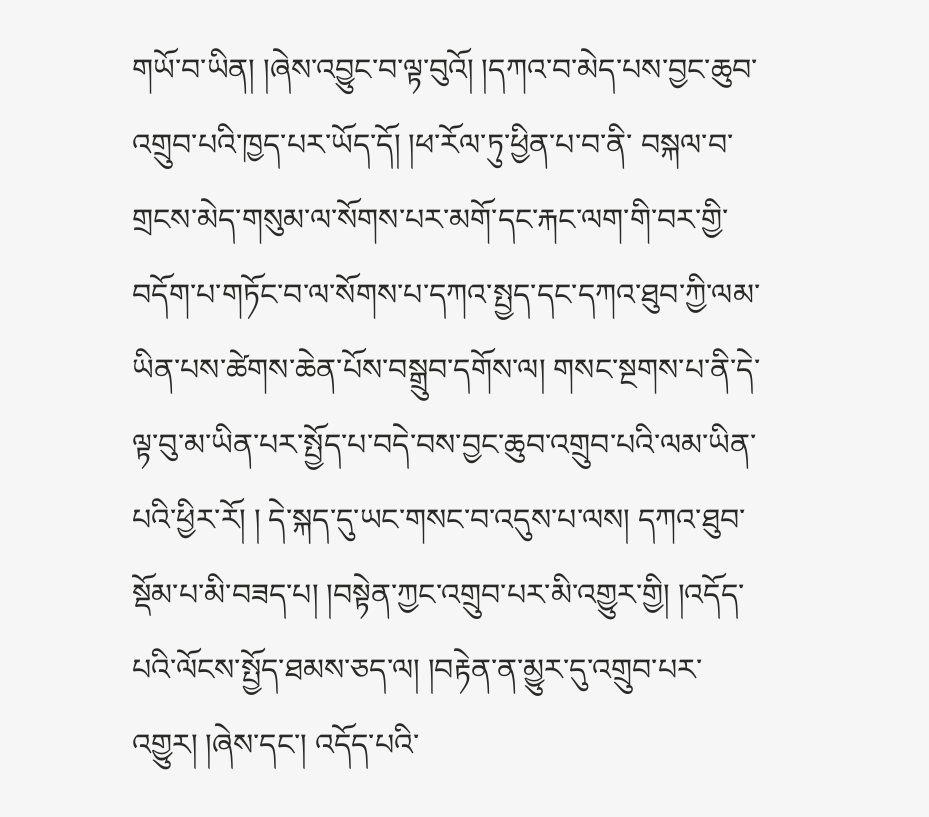གཡོ་བ་ཡིན། །ཞེས་འབྱུང་བ་ལྟ་བུའོ། །དཀའ་བ་མེད་པས་བྱང་ཆུབ་འགྲུབ་པའི་ཁྱད་པར་ཡོད་དོ། །ཕ་རོལ་ཏུ་ཕྱིན་པ་བ་ནི་ བསྐལ་བ་གྲངས་མེད་གསུམ་ལ་སོགས་པར་མགོ་དང་རྐང་ལག་གི་བར་གྱི་བདོག་པ་གཏོང་བ་ལ་སོགས་པ་དཀའ་སྤྱད་དང་དཀའ་ཐུབ་ཀྱི་ལམ་ཡིན་པས་ཚེགས་ཆེན་པོས་བསྒྲུབ་དགོས་ལ། གསང་སྔགས་པ་ནི་དེ་ལྟ་བུ་མ་ཡིན་པར་སྤྱོད་པ་བདེ་བས་བྱང་ཆུབ་འགྲུབ་པའི་ལམ་ཡིན་པའི་ཕྱིར་རོ། ། དེ་སྐད་དུ་ཡང་གསང་བ་འདུས་པ་ལས། དཀའ་ཐུབ་སྡོམ་པ་མི་བཟད་པ། །བསྟེན་ཀྱང་འགྲུབ་པར་མི་འགྱུར་གྱི། །འདོད་པའི་ལོངས་སྤྱོད་ཐམས་ཅད་ལ། །བརྟེན་ན་མྱུར་དུ་འགྲུབ་པར་འགྱུར། །ཞེས་དང་། འདོད་པའི་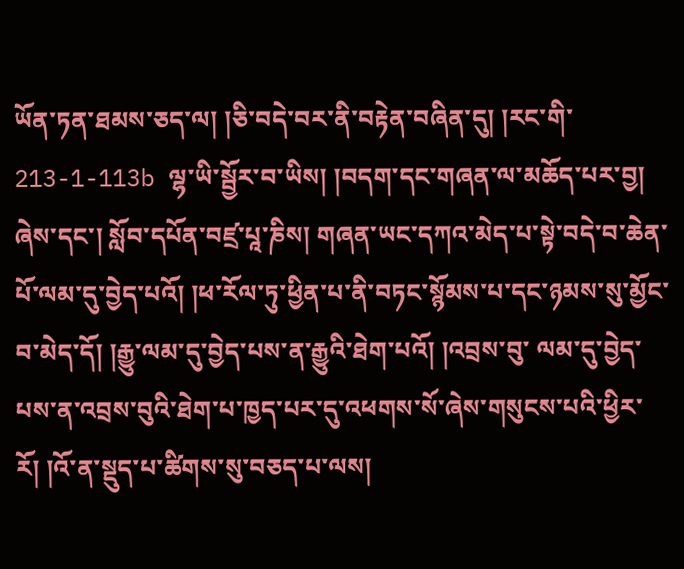ཡོན་ཏན་ཐམས་ཅད་ལ། །ཅི་བདེ་བར་ནི་བརྟེན་བཞིན་དུ། །རང་གི་ 213-1-113b ལྷ་ཡི་སྦྱོར་བ་ཡིས། །བདག་དང་གཞན་ལ་མཆོད་པར་བྱ། ཞེས་དང་། སློབ་དཔོན་བཛྲ་པཱ་ཎིས། གཞན་ཡང་དཀའ་མེད་པ་སྟེ་བདེ་བ་ཆེན་པོ་ལམ་དུ་བྱེད་པའོ། །ཕ་རོལ་ཏུ་ཕྱིན་པ་ནི་བཏང་སྙོམས་པ་དང་ཉམས་སུ་མྱོང་བ་མེད་དོ། །རྒྱུ་ལམ་དུ་བྱེད་པས་ན་རྒྱུའི་ཐེག་པའོ། །འབྲས་བུ་ ལམ་དུ་བྱེད་པས་ན་འབྲས་བུའི་ཐེག་པ་ཁྱད་པར་དུ་འཕགས་སོ་ཞེས་གསུངས་པའི་ཕྱིར་རོ། །འོ་ན་སྡུད་པ་ཚིགས་སུ་བཅད་པ་ལས།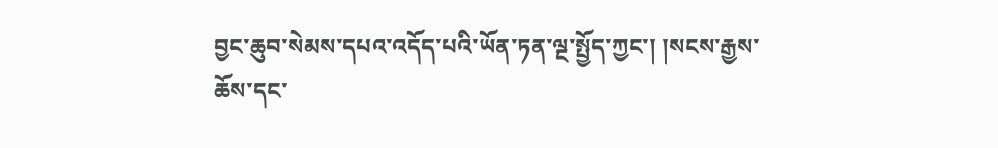བྱང་ཆུབ་སེམས་དཔའ་འདོད་པའི་ཡོན་ཏན་ལྔ་སྤྱོད་ཀྱང་། །སངས་རྒྱས་ཆོས་དང་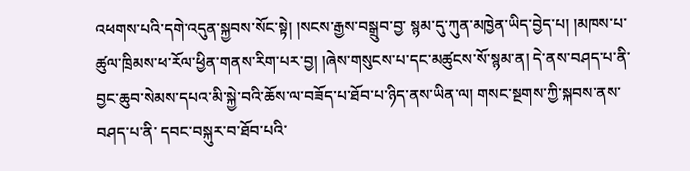འཕགས་པའི་དགེ་འདུན་སྐྱབས་སོང་སྟེ། །སངས་རྒྱས་བསྒྲུབ་བྱ་ སྙམ་དུ་ཀུན་མཁྱེན་ཡིད་བྱེད་པ། །མཁས་པ་ཚུལ་ཁྲིམས་ཕ་རོལ་ཕྱིན་གནས་རིག་པར་བྱ། །ཞེས་གསུངས་པ་དང་མཚུངས་སོ་སྙམ་ན། དེ་ནས་བཤད་པ་ནི་བྱང་ཆུབ་སེམས་དཔའ་མི་སྐྱེ་བའི་ཆོས་ལ་བཟོད་པ་ཐོབ་པ་ཉིད་ནས་ཡིན་ལ། གསང་སྔགས་ཀྱི་སྐབས་ནས་བཤད་པ་ནི་ དབང་བསྐུར་བ་ཐོབ་པའི་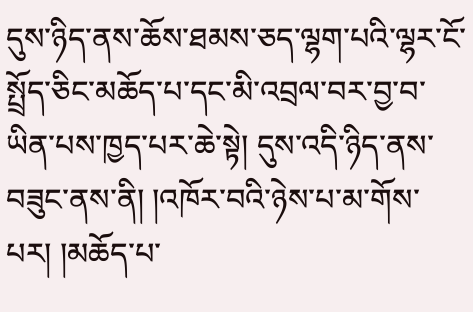དུས་ཉིད་ནས་ཆོས་ཐམས་ཅད་ལྷག་པའི་ལྷར་ངོ་སྤྲོད་ཅིང་མཆོད་པ་དང་མི་འབྲལ་བར་བྱ་བ་ཡིན་པས་ཁྱད་པར་ཆེ་སྟེ། དུས་འདི་ཉིད་ནས་བཟུང་ནས་ནི། །འཁོར་བའི་ཉེས་པ་མ་གོས་པར། །མཆོད་པ་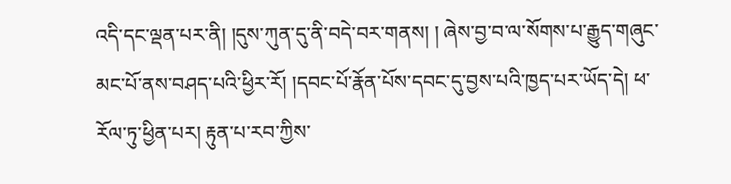འདི་དང་ལྡན་པར་ནི། །དུས་ཀུན་དུ་ནི་བདེ་བར་གནས། ། ཞེས་བྱ་བ་ལ་སོགས་པ་རྒྱུད་གཞུང་མང་པོ་ནས་བཤད་པའི་ཕྱིར་རོ། །དབང་པོ་རྣོན་པོས་དབང་དུ་བྱས་པའི་ཁྱད་པར་ཡོད་དེ། ཕ་རོལ་ཏུ་ཕྱིན་པར། རྟུན་པ་རབ་ཀྱིས་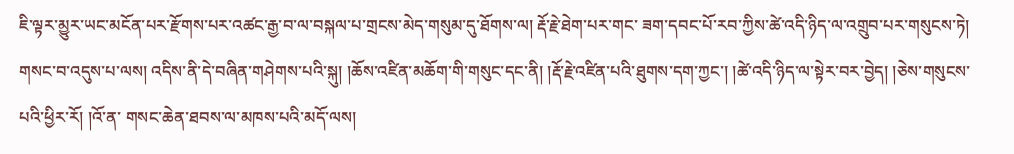ཇི་ལྟར་མྱུར་ཡང་མངོན་པར་རྫོགས་པར་འཚང་རྒྱ་བ་ལ་བསྐལ་པ་གྲངས་མེད་གསུམ་དུ་ཐོགས་ལ། རྡོ་རྗེ་ཐེག་པར་གང་ ཟག་དབང་པོ་རབ་ཀྱིས་ཚེ་འདི་ཉིད་ལ་འགྲུབ་པར་གསུངས་ཏེ། གསང་བ་འདུས་པ་ལས། འདིས་ནི་དེ་བཞིན་གཤེགས་པའི་སྐུ། །ཆོས་འཛིན་མཆོག་གི་གསུང་དང་ནི། །རྡོ་རྗེ་འཛིན་པའི་ཐུགས་དག་ཀྱང་། །ཚེ་འདི་ཉིད་ལ་སྟེར་བར་བྱེད། །ཅེས་གསུངས་པའི་ཕྱིར་རོ། །འོ་ན་ གསང་ཆེན་ཐབས་ལ་མཁས་པའི་མདོ་ལས།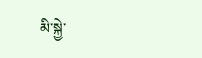མི་སྐྱེ་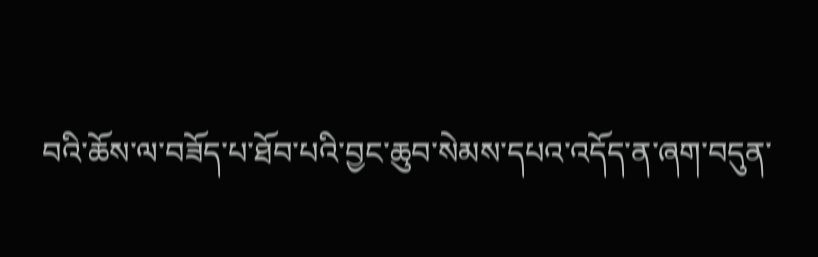བའི་ཆོས་ལ་བཟོད་པ་ཐོབ་པའི་བྱང་ཆུབ་སེམས་དཔའ་འདོད་ན་ཞག་བདུན་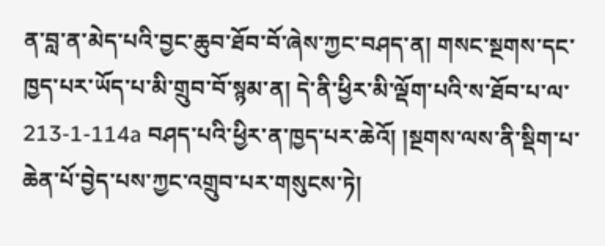ན་བླ་ན་མེད་པའི་བྱང་ཆུབ་ཐོབ་བོ་ཞེས་ཀྱང་བཤད་ན། གསང་སྔགས་དང་ཁྱད་པར་ཡོད་པ་མི་གྲུབ་བོ་སྙམ་ན། དེ་ནི་ཕྱིར་མི་ལྡོག་པའི་ས་ཐོབ་པ་ལ་ 213-1-114a བཤད་པའི་ཕྱིར་ན་ཁྱད་པར་ཆེའོ། །སྔགས་ལས་ནི་སྡིག་པ་ཆེན་པོ་བྱེད་པས་ཀྱང་འགྲུབ་པར་གསུངས་ཏེ།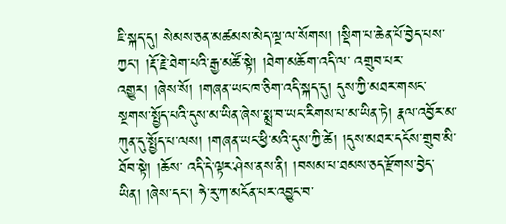ཇི་སྐད་དུ། སེམས་ཅན་མཚམས་མེད་ལྔ་ལ་སོགས། །སྡིག་པ་ཆེན་པོ་བྱེད་པས་ཀྱང་། །རྡོ་རྗེ་ཐེག་པའི་རྒྱ་མཚོ་སྟེ། །ཐེག་མཆོག་འདི་ལ་ འགྲུབ་པར་འགྱུར། །ཞེས་སོ། །གཞན་ཡང་ཁ་ཅིག་འདི་སྐད་དུ། དུས་ཀྱི་མཐར་གསང་སྔགས་སྤྱོད་པའི་དུས་མ་ཡིན་ཞེས་སྨྲ་བ་ཡང་རིགས་པ་མ་ཡིན་ཏེ། རྣལ་འབྱོར་མ་ཀུན་དུ་སྤྱོད་པ་ལས། །གཞན་ཡང་ཕྱི་མའི་དུས་ཀྱི་ཚེ། །དུས་མཐར་དངོས་གྲུབ་མི་ཐོབ་སྟེ། །ཆོས་ འདི་དེ་ལྟར་ཤེས་ནས་ནི། །བསམ་པ་ཐམས་ཅད་རྫོགས་བྱེད་ཡིན། །ཞེས་དང་། ཧེ་རུ་ཀ་མངོན་པར་འབྱུང་བ་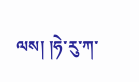ལས། །ཧེ་རུ་ཀ་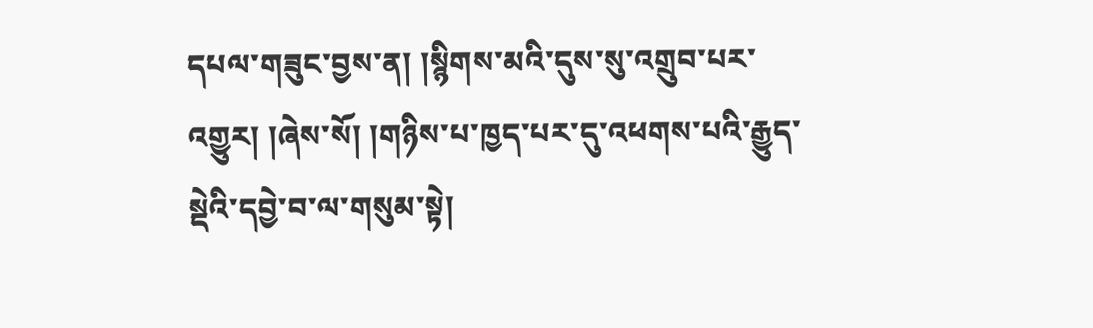དཔལ་གཟུང་བྱས་ན། །སྙིགས་མའི་དུས་སུ་འགྲུབ་པར་འགྱུར། །ཞེས་སོ། །གཉིས་པ་ཁྱད་པར་དུ་འཕགས་པའི་རྒྱུད་སྡེའི་དབྱེ་བ་ལ་གསུམ་སྟེ།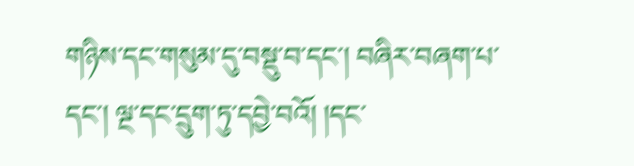གཉིས་དང་གསུམ་དུ་བསྡུ་བ་དང་། བཞིར་བཞག་པ་དང་། ལྔ་དང་དྲུག་ཏུ་དབྱེ་བའོ། །དང་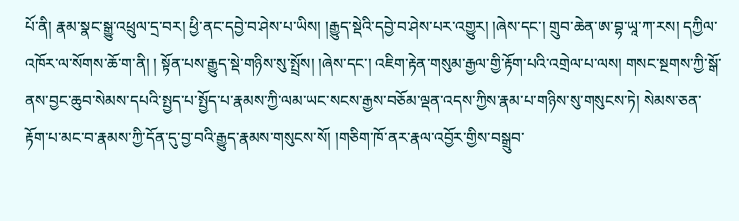པོ་ནི། རྣམ་སྣང་སྒྱུ་འཕྲུལ་དྲ་བར། ཕྱི་ནང་དབྱེ་བ་ཤེས་པ་ཡིས། །རྒྱུད་སྡེའི་དབྱེ་བ་ཤེས་པར་འགྱུར། །ཞེས་དང་། གྲུབ་ཆེན་ཨ་བྷ་ཡཱ་ཀ་རས། དཀྱིལ་འཁོར་ལ་སོགས་ཆོ་ག་ནི། ། སྟོན་པས་རྒྱུད་སྡེ་གཉིས་སུ་སྤྲོས། །ཞེས་དང་། འཇིག་རྟེན་གསུམ་རྒྱལ་གྱི་རྟོག་པའི་འགྲེལ་པ་ལས། གསང་སྔགས་ཀྱི་སྒོ་ནས་བྱང་ཆུབ་སེམས་དཔའི་སྤྱད་པ་སྤྱོད་པ་རྣམས་ཀྱི་ལམ་ཡང་སངས་རྒྱས་བཅོམ་ལྡན་འདས་ཀྱིས་རྣམ་པ་གཉིས་སུ་གསུངས་ཏེ། སེམས་ཅན་ རྟོག་པ་མང་བ་རྣམས་ཀྱི་དོན་དུ་བྱ་བའི་རྒྱུད་རྣམས་གསུངས་སོ། །གཅིག་ཁོ་ནར་རྣལ་འབྱོར་གྱིས་བསྒྲུབ་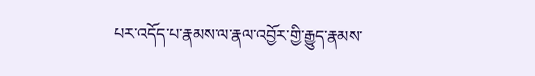པར་འདོད་པ་རྣམས་ལ་རྣལ་འབྱོར་གྱི་རྒྱུད་རྣམས་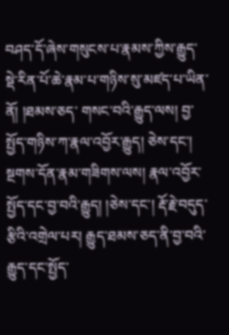བཤད་དོ་ཞེས་གསུངས་པ་རྣམས་ཀྱིས་རྒྱུད་སྡེ་རིན་པོ་ཆེ་རྣམ་པ་གཉིས་སུ་མཛད་པ་ཡིན་ནོ། །ཐམས་ཅད་ གསང་བའི་རྒྱུད་ལས། བྱ་སྤྱོད་གཉིས་ཀ་རྣལ་འབྱོར་རྒྱུད། ཅེས་དང་། སྔགས་དོན་རྣམ་གཟིགས་ལས། རྣལ་འབྱོར་སྤྱོད་དང་བྱ་བའི་རྒྱུད། །ཅེས་དང་། རྡོ་རྗེ་བདུད་རྩིའི་འགྲེལ་པར། རྒྱུད་ཐམས་ཅད་ནི་བྱ་བའི་རྒྱུད་དང་སྤྱོད་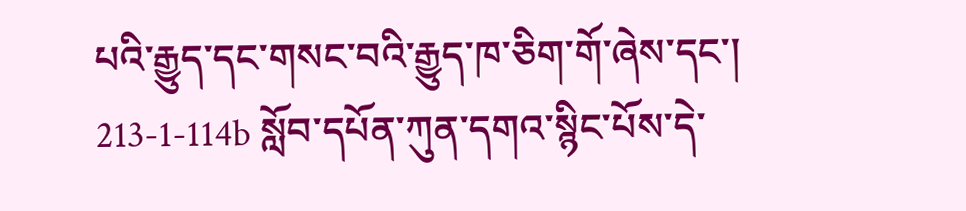པའི་རྒྱུད་དང་གསང་བའི་རྒྱུད་ཁ་ཅིག་གོ་ཞེས་དང་། 213-1-114b སློབ་དཔོན་ཀུན་དགའ་སྙིང་པོས་དེ་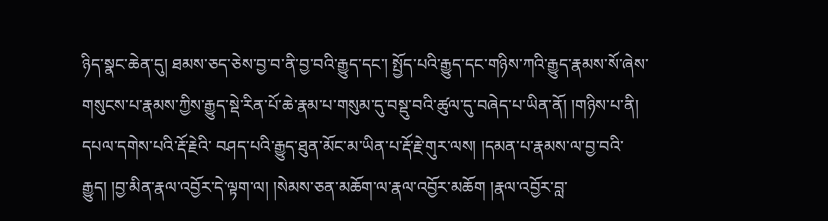ཉིད་སྣང་ཆེན་དུ། ཐམས་ཅད་ཅེས་བྱ་བ་ནི་བྱ་བའི་རྒྱུད་དང་། སྤྱོད་པའི་རྒྱུད་དང་གཉིས་ཀའི་རྒྱུད་རྣམས་སོ་ཞེས་གསུངས་པ་རྣམས་ཀྱིས་རྒྱུད་སྡེ་རིན་པོ་ཆེ་རྣམ་པ་གསུམ་དུ་བསྡུ་བའི་ཚུལ་དུ་བཞེད་པ་ཡིན་ནོ། །གཉིས་པ་ནི། དཔལ་དགེས་པའི་རྡོ་རྗེའི་ བཤད་པའི་རྒྱུད་ཐུན་མོང་མ་ཡིན་པ་རྡོ་རྗེ་གུར་ལས། །དམན་པ་རྣམས་ལ་བྱ་བའི་རྒྱུད། །བྱ་མིན་རྣལ་འབྱོར་དེ་ལྟག་ལ། །སེམས་ཅན་མཆོག་ལ་རྣལ་འབྱོར་མཆོག །རྣལ་འབྱོར་བླ་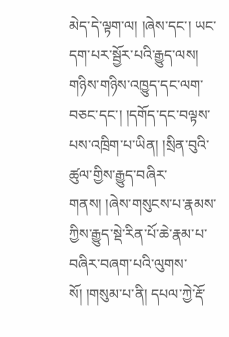མེད་དེ་ལྟག་ལ། །ཞེས་དང་། ཡང་དག་པར་སྦྱོར་པའི་རྒྱུད་ལས། གཉིས་གཉིས་འཁྱུད་དང་ལག་ བཅང་དང་། །དགོད་དང་བལྟས་པས་འཁྲིག་པ་ཡིན། །སྲིན་བུའི་ཚུལ་གྱིས་རྒྱུད་བཞིར་གནས། །ཞེས་གསུངས་པ་རྣམས་ཀྱིས་རྒྱུད་སྡེ་རིན་པོ་ཆེ་རྣམ་པ་བཞིར་བཞག་པའི་ལུགས་སོ། །གསུམ་པ་ནི། དཔལ་ཀྱེ་རྡོ་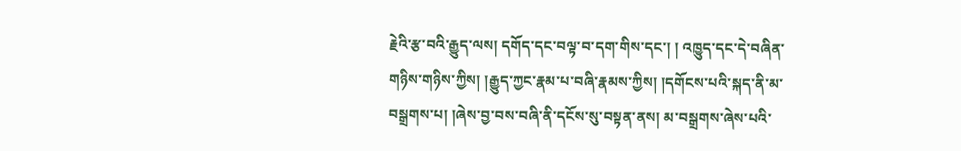རྗེའི་རྩ་བའི་རྒྱུད་ལས། དགོད་དང་བལྟ་བ་དག་གིས་དང་། ། འཁྱུད་དང་དེ་བཞིན་གཉིས་གཉིས་ཀྱིས། །རྒྱུད་ཀྱང་རྣམ་པ་བཞི་རྣམས་ཀྱིས། །དགོངས་པའི་སྐད་ནི་མ་བསྒྲགས་པ། །ཞེས་བྱ་བས་བཞི་ནི་དངོས་སུ་བསྟན་ནས། མ་བསྒྲགས་ཞེས་པའི་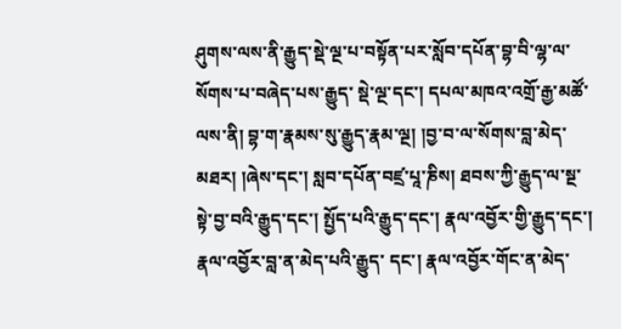ཤུགས་ལས་ནི་རྒྱུད་སྡེ་ལྔ་པ་བསྟོན་པར་སློབ་དཔོན་བྷ་བི་ལྷ་ལ་སོགས་པ་བཞེད་པས་རྒྱུད་ སྡེ་ལྔ་དང་། དཔལ་མཁའ་འགྲོ་རྒྱ་མཚོ་ལས་ནི། བྷ་ག་རྣམས་སུ་རྒྱུད་རྣམ་ལྔ། །བྱ་བ་ལ་སོགས་བླ་མེད་མཐར། །ཞེས་དང་། སླབ་དཔོན་བཛྲ་པཱ་ཎིས། ཐབས་ཀྱི་རྒྱུད་ལ་སྔ་སྟེ་བྱ་བའི་རྒྱུད་དང་། སྤྱོད་པའི་རྒྱུད་དང་། རྣལ་འབྱོར་གྱི་རྒྱུད་དང་། རྣལ་འབྱོར་བླ་ན་མེད་པའི་རྒྱུད་ དང་། རྣལ་འབྱོར་གོང་ན་མེད་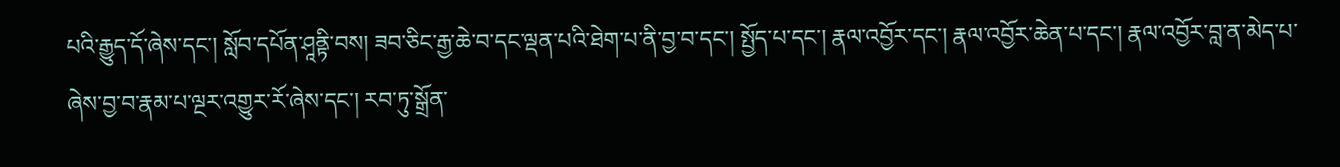པའི་རྒྱུད་དོ་ཞེས་དང་། སློབ་དཔོན་ཤཱནྟི་བས། ཟབ་ཅིང་རྒྱ་ཆེ་བ་དང་ལྡན་པའི་ཐེག་པ་ནི་བྱ་བ་དང་། སྤྱོད་པ་དང་། རྣལ་འབྱོར་དང་། རྣལ་འབྱོར་ཆེན་པ་དང་། རྣལ་འབྱོར་བླ་ན་མེད་པ་ཞེས་བྱ་བ་རྣམ་པ་ལྔར་འགྱུར་རོ་ཞེས་དང་། རབ་ཏུ་སྒྲོན་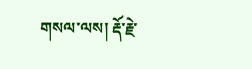གསལ་ལས། རྡོ་རྗེ་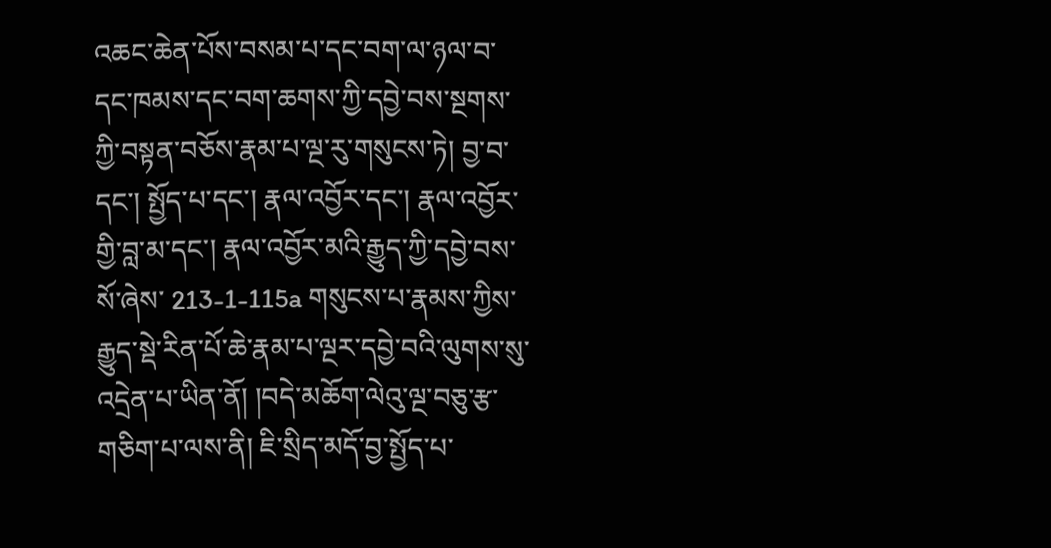འཆང་ཆེན་པོས་བསམ་པ་དང་བག་ལ་ཉལ་བ་དང་ཁམས་དང་བག་ཆགས་ཀྱི་དབྱེ་བས་སྔགས་ཀྱི་བསྟན་བཅོས་རྣམ་པ་ལྔ་རུ་གསུངས་ཏེ། བྱ་བ་དང་། སྤྱོད་པ་དང་། རྣལ་འབྱོར་དང་། རྣལ་འབྱོར་གྱི་བླ་མ་དང་། རྣལ་འབྱོར་མའི་རྒྱུད་ཀྱི་དབྱེ་བས་སོ་ཞེས་ 213-1-115a གསུངས་པ་རྣམས་ཀྱིས་རྒྱུད་སྡེ་རིན་པོ་ཆེ་རྣམ་པ་ལྔར་དབྱེ་བའི་ལུགས་སུ་འདྲེན་པ་ཡིན་ནོ། །བདེ་མཆོག་ལེའུ་ལྔ་བཅུ་རྩ་གཅིག་པ་ལས་ནི། ཇི་སྲིད་མདོ་བྱ་སྤྱོད་པ་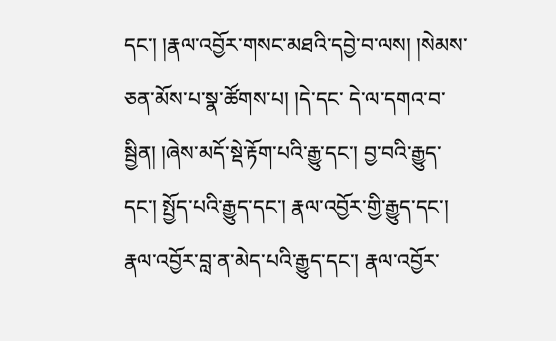དང་། །རྣལ་འབྱོར་གསང་མཐའི་དབྱེ་བ་ལས། །སེམས་ཅན་མོས་པ་སྣ་ཚོགས་པ། །དེ་དང་ དེ་ལ་དགའ་བ་སྦྱིན། །ཞེས་མདོ་སྡེ་རྟོག་པའི་རྒྱུ་དང་། བྱ་བའི་རྒྱུད་དང་། སྤྱོད་པའི་རྒྱུད་དང་། རྣལ་འབྱོར་གྱི་རྒྱུད་དང་། རྣལ་འབྱོར་བླ་ན་མེད་པའི་རྒྱུད་དང་། རྣལ་འབྱོར་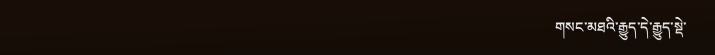གསང་མཐའི་རྒྱུད་དེ་རྒྱུད་སྡེ་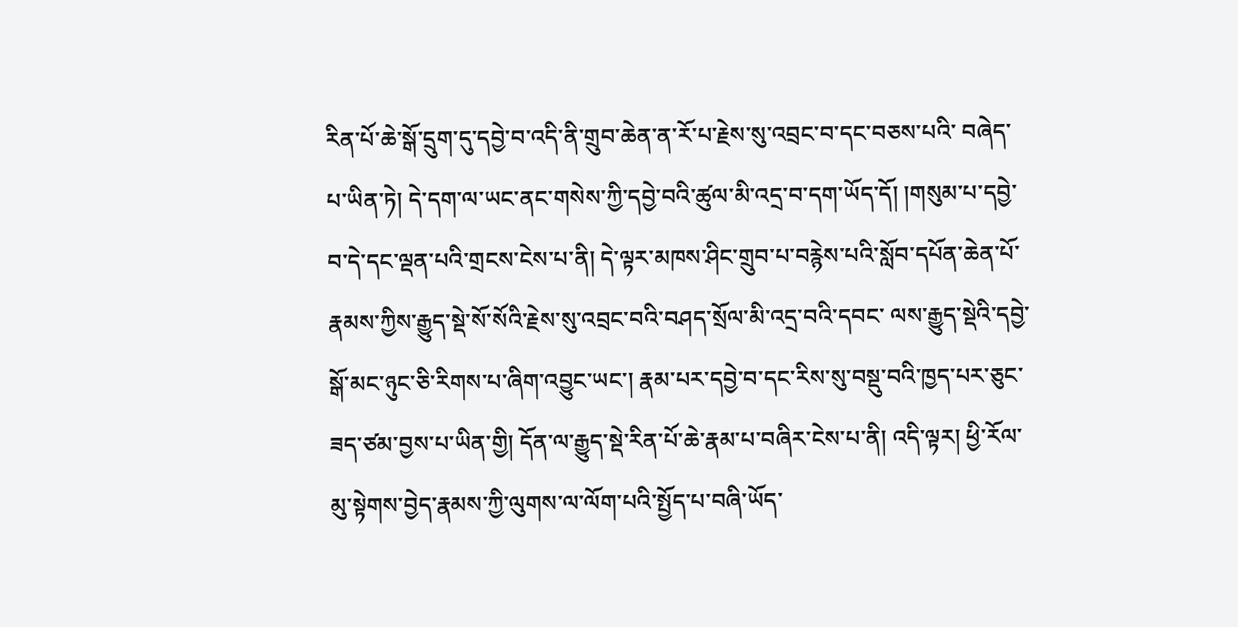རིན་པོ་ཆེ་སྒོ་དྲུག་དུ་དབྱེ་བ་འདི་ནི་གྲུབ་ཆེན་ན་རོ་པ་རྗེས་སུ་འབྲང་བ་དང་བཅས་པའི་ བཞེད་པ་ཡིན་ཏེ། དེ་དག་ལ་ཡང་ནང་གསེས་ཀྱི་དབྱེ་བའི་ཚུལ་མི་འདྲ་བ་དག་ཡོད་དོ། །གསུམ་པ་དབྱེ་བ་དེ་དང་ལྡན་པའི་གྲངས་ངེས་པ་ནི། དེ་ལྟར་མཁས་ཤིང་གྲུབ་པ་བརྙེས་པའི་སློབ་དཔོན་ཆེན་པོ་རྣམས་ཀྱིས་རྒྱུད་སྡེ་སོ་སོའི་རྗེས་སུ་འབྲང་བའི་བཤད་སྲོལ་མི་འདྲ་བའི་དབང་ ལས་རྒྱུད་སྡེའི་དབྱེ་སྒོ་མང་ཉུང་ཅི་རིགས་པ་ཞིག་འབྱུང་ཡང་། རྣམ་པར་དབྱེ་བ་དང་རིས་སུ་བསྡུ་བའི་ཁྱད་པར་ཅུང་ཟད་ཙམ་བྱས་པ་ཡིན་གྱི། དོན་ལ་རྒྱུད་སྡེ་རིན་པོ་ཆེ་རྣམ་པ་བཞིར་ངེས་པ་ནི། འདི་ལྟར། ཕྱི་རོལ་མུ་སྟེགས་བྱེད་རྣམས་ཀྱི་ལུགས་ལ་ལོག་པའི་སྤྱོད་པ་བཞི་ཡོད་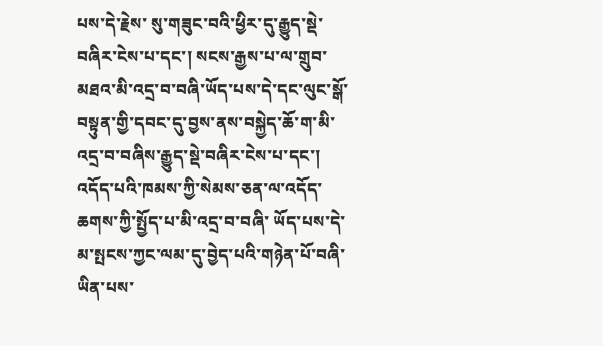པས་དེ་རྗེས་ སུ་གཟུང་བའི་ཕྱིར་དུ་རྒྱུད་སྡེ་བཞིར་ངེས་པ་དང་། སངས་རྒྱས་པ་ལ་གྲུབ་མཐའ་མི་འདྲ་བ་བཞི་ཡོད་པས་དེ་དང་ལུང་སྒོ་བསྟུན་གྱི་དབང་དུ་བྱས་ནས་བསྐྱེད་ཆོ་ག་མི་འདྲ་བ་བཞིས་རྒྱུད་སྡེ་བཞིར་ངེས་པ་དང་། འདོད་པའི་ཁམས་ཀྱི་སེམས་ཅན་ལ་འདོད་ཆགས་ཀྱི་སྤྱོད་པ་མི་འདྲ་བ་བཞི་ ཡོད་པས་དེ་མ་སྤངས་ཀྱང་ལམ་དུ་བྱེད་པའི་གཉེན་པོ་བཞི་ཡིན་པས་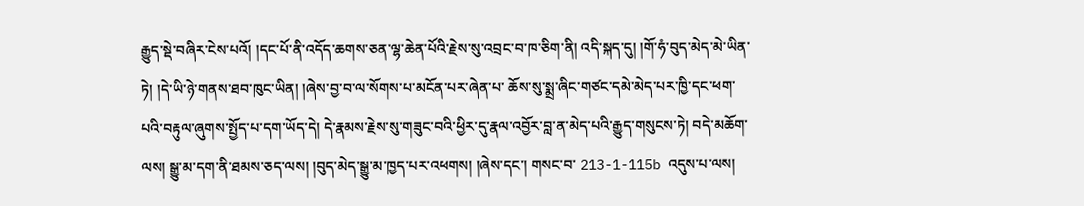རྒྱུད་སྡེ་བཞིར་ངེས་པའོ། །དང་པོ་ནི་འདོད་ཆགས་ཅན་ལྷ་ཆེན་པོའི་རྗེས་སུ་འབྲང་བ་ཁ་ཅིག་ནི། འདི་སྐད་དུ། །གོ་ཧཾ་བུད་མེད་མེ་ཡིན་ཏེ། །དེ་ཡི་ཉེ་གནས་ཐབ་ཁུང་ཡིན། །ཞེས་བྱ་བ་ལ་སོགས་པ་མངོན་པར་ཞེན་པ་ ཆོས་སུ་སྨྲ་ཞིང་གཙང་དམེ་མེད་པར་ཁྱི་དང་ཕག་པའི་བརྟུལ་ཞུགས་སྤྱོད་པ་དག་ཡོད་དེ། དེ་རྣམས་རྗེས་སུ་གཟུང་བའི་ཕྱིར་དུ་རྣལ་འབྱོར་བླ་ན་མེད་པའི་རྒྱུད་གསུངས་ཏེ། བདེ་མཆོག་ལས། སྒྱུ་མ་དག་ནི་ཐམས་ཅད་ལས། །བུད་མེད་སྒྱུ་མ་ཁྱད་པར་འཕགས། །ཞེས་དང་། གསང་བ་ 213-1-115b འདུས་པ་ལས།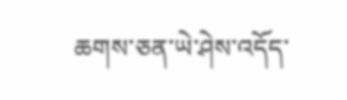ཆགས་ཅན་ཡེ་ཤེས་འདོད་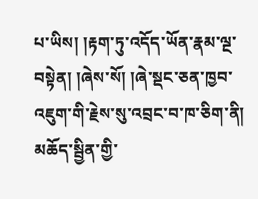པ་ཡིས། །རྟག་ཏུ་འདོད་ཡོན་རྣམ་ལྔ་བསྟེན། །ཞེས་སོ། །ཞེ་སྡང་ཅན་ཁྱབ་འཇུག་གི་རྗེས་སུ་འབྲང་བ་ཁ་ཅིག་ནི། མཆོད་སྦྱིན་གྱི་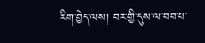རིག་བྱེད་ལས། བར་གྱི་དུས་ལ་བབ་པ་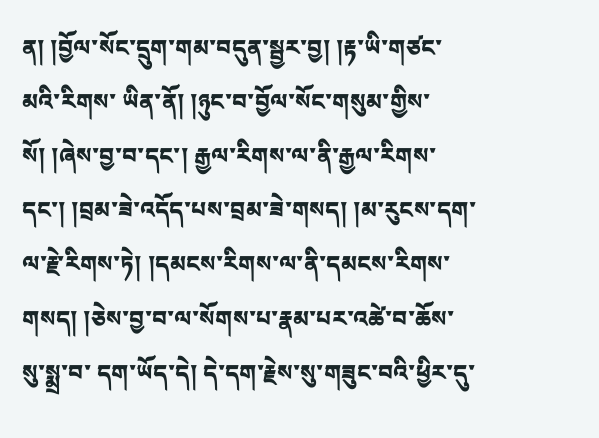ན། །བྱོལ་སོང་དྲུག་གམ་བདུན་སྦྱར་བྱ། །རྟ་ཡི་གཙང་མའི་རིགས་ ཡིན་ནོ། །ཉུང་བ་བྱོལ་སོང་གསུམ་གྱིས་སོ། །ཞེས་བྱ་བ་དང་། རྒྱལ་རིགས་ལ་ནི་རྒྱལ་རིགས་དང་། །བྲམ་ཟེ་འདོད་པས་བྲམ་ཟེ་གསད། །མ་རུངས་དག་ལ་རྗེ་རིགས་ཏེ། །དམངས་རིགས་ལ་ནི་དམངས་རིགས་གསད། །ཅེས་བྱ་བ་ལ་སོགས་པ་རྣམ་པར་འཚེ་བ་ཆོས་སུ་སྨྲ་བ་ དག་ཡོད་དེ། དེ་དག་རྗེས་སུ་གཟུང་བའི་ཕྱིར་དུ་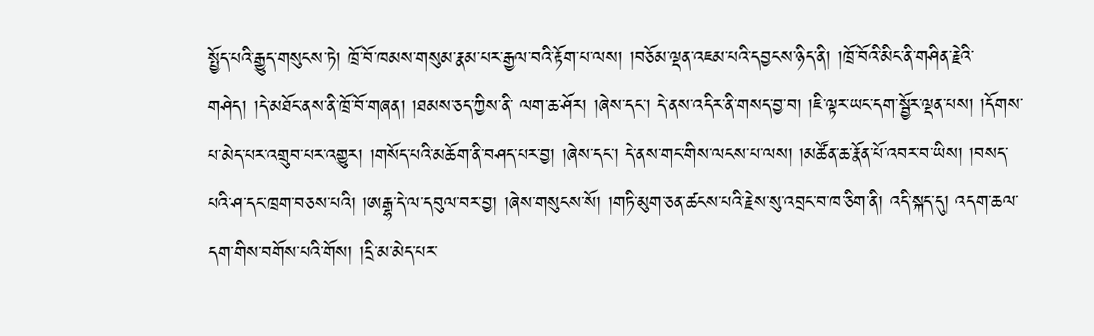སྤྱོད་པའི་རྒྱུད་གསུངས་ཏེ། ཁྲོ་བོ་ཁམས་གསུམ་རྣམ་པར་རྒྱལ་བའི་རྟོག་པ་ལས། །བཅོམ་ལྡན་འཇམ་པའི་དབྱངས་ཉིད་ནི། །ཁྲོ་བོའི་མིང་ནི་གཤིན་རྗེའི་གཤེད། །དེ་མཐོང་ནས་ནི་ཁྲོ་བོ་གཞན། །ཐམས་ཅད་ཀྱིས་ནི་ ལག་ཆ་ཤོར། །ཞེས་དང་། དེ་ནས་འདིར་ནི་གསད་བྱ་བ། །ཇི་ལྟར་ཡང་དག་སྦྱོར་ལྡན་པས། །དོགས་པ་མེད་པར་འགྲུབ་པར་འགྱུར། །གསོད་པའི་མཆོག་ནི་བཤད་པར་བྱ། །ཞེས་དང་། དེ་ནས་གང་གིས་ལངས་པ་ལས། །མཚོན་ཆ་རྣོན་པོ་འབར་བ་ཡིས། །བསད་ པའི་ཤ་དང་ཁྲག་བཅས་པའི། །ཨརྒྷ་དེ་ལ་དབུལ་བར་བྱ། །ཞེས་གསུངས་སོ། །གཏི་མུག་ཅན་ཚངས་པའི་རྗེས་སུ་འབྲང་བ་ཁ་ཅིག་ནི། འདི་སྐད་དུ། འདག་ཆལ་དག་གིས་བགོས་པའི་གོས། །དྲི་མ་མེད་པར་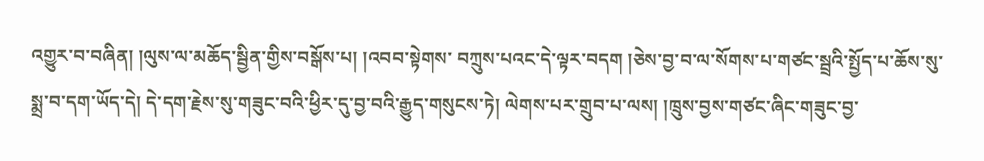འགྱུར་བ་བཞིན། །ལུས་ལ་མཆོད་སྦྱིན་གྱིས་བསྒོས་པ། །འབབ་སྟེགས་ བཀྲུས་པའང་དེ་ལྟར་བདག །ཅེས་བྱ་བ་ལ་སོགས་པ་གཙང་སྦྲའི་སྤྱོད་པ་ཆོས་སུ་སྨྲ་བ་དག་ཡོད་དེ། དེ་དག་རྗེས་སུ་གཟུང་བའི་ཕྱིར་དུ་བྱ་བའི་རྒྱུད་གསུངས་ཏེ། ལེགས་པར་གྲུབ་པ་ལས། །ཁྲུས་བྱས་གཙང་ཞིང་གཟུང་བྱ་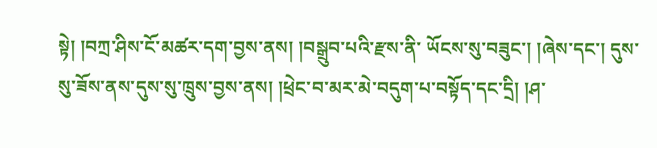སྟེ། །བཀྲ་ཤིས་ངོ་མཚར་དག་བྱས་ནས། །བསྒྲུབ་པའི་རྫས་ནི་ ཡོངས་སུ་བཟུང་། །ཞེས་དང་། དུས་སུ་ཟོས་ནས་དུས་སུ་ཁྲུས་བྱས་ནས། །ཕྲེང་བ་མར་མེ་བདུག་པ་བསྟོད་དང་དྲི། །ཤ་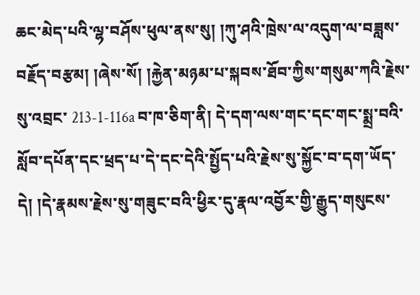ཆང་མེད་པའི་ལྷ་བཤོས་ཕུལ་ནས་སུ། །ཀུ་ཤའི་ཁྲེས་ལ་འདུག་ལ་བཟླས་བརྗོད་བརྩམ། །ཞེས་སོ། །རྐྱེན་མཉམ་པ་སྐབས་ཐོབ་ཀྱིས་གསུམ་ཀའི་རྗེས་སུ་འབྲང་ 213-1-116a བ་ཁ་ཅིག་ནི། དེ་དག་ལས་གང་དང་གང་སྨྲ་བའི་སློབ་དཔོན་དང་ཕྲད་པ་དེ་དང་དེའི་སྤྱོད་པའི་རྗེས་སུ་སྐྱོང་བ་དག་ཡོད་དེ། །དེ་རྣམས་རྗེས་སུ་གཟུང་བའི་ཕྱིར་དུ་རྣལ་འབྱོར་གྱི་རྒྱུད་གསུངས་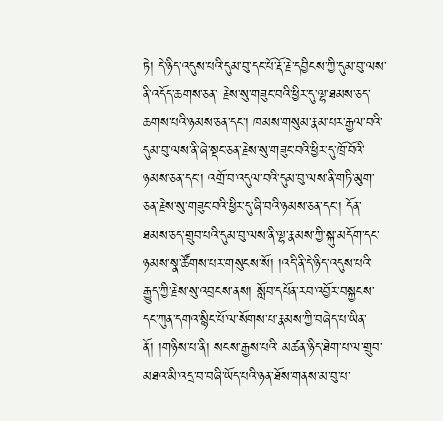ཏེ། དེ་ཉིད་འདུས་པའི་དུམ་བུ་དང་པོ་རྡོ་རྗེ་དབྱིངས་ཀྱི་དུམ་བུ་ལས་ནི་འདོད་ཆགས་ཅན་ རྗེས་སུ་གཟུང་བའི་ཕྱིར་དུ་ལྷ་ཐམས་ཅད་ཆགས་པའི་ཉམས་ཅན་དང་། ཁམས་གསུམ་རྣམ་པར་རྒྱལ་བའི་དུམ་བུ་ལས་ནི་ཞེ་སྡང་ཅན་རྗེས་སུ་གཟུང་བའི་ཕྱིར་དུ་ཁྲོ་བོའི་ཉམས་ཅན་དང་། འགྲོ་བ་འདུལ་བའི་དུམ་བུ་ལས་ནི་གཏི་མུག་ཅན་རྗེས་སུ་གཟུང་བའི་ཕྱིར་དུ་ཞི་བའི་ཉམས་ཅན་དང་། དོན་ ཐམས་ཅད་གྲུབ་པའི་དུམ་བུ་ལས་ནི་ལྷ་རྣམས་ཀྱི་སྐུ་མདོག་དང་ཉམས་སྣ་ཚོགས་པར་གསུངས་སོ། །འདི་ནི་དེ་ཉིད་འདུས་པའི་རྒྱུད་ཀྱི་རྗེས་སུ་འབྲངས་ནས། སློབ་དཔོན་རབ་འབྱོར་བསྐྱངས་དང་ཀུན་དགའ་སྙིང་པོ་ལ་སོགས་པ་རྣམས་ཀྱི་བཞེད་པ་ཡིན་ནོ། །གཉིས་པ་ནི། སངས་རྒྱས་པའི་ མཚན་ཉིད་ཐེག་པ་ལ་གྲུབ་མཐའ་མི་འདྲ་བ་བཞི་ཡོད་པའི་ཉན་ཐོས་གནས་མ་བུ་པ་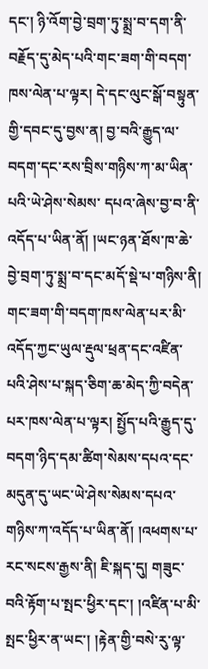དང་། ཉི་འོག་བྱེ་བྲག་ཏུ་སྨྲ་བ་དག་ནི་བརྗོད་དུ་མེད་པའི་གང་ཟག་གི་བདག་ཁས་ལེན་པ་ལྟར། དེ་དང་ལུང་སྒོ་བསྟུན་གྱི་དབང་དུ་བྱས་ན། བྱ་བའི་རྒྱུད་ལ་བདག་དང་རས་བྲིས་གཉིས་ཀ་མ་ཡིན་པའི་ཡེ་ཤེས་སེམས་ དཔའ་ཞེས་བྱ་བ་ནི་འདོད་པ་ཡིན་ནོ། །ཡང་ཉན་ཐོས་ཁ་ཆེ་བྱེ་བྲག་ཏུ་སྨྲ་བ་དང་མདོ་སྡེ་པ་གཉིས་ནི། གང་ཟག་གི་བདག་ཁས་ལེན་པར་མི་འདོད་ཀྱང་ཡུལ་རྡུལ་ཕྲན་དང་འཛིན་པའི་ཤེས་པ་སྐད་ཅིག་ཆ་མེད་ཀྱི་བདེན་པར་ཁས་ལེན་པ་ལྟར། སྤྱོད་པའི་རྒྱུད་དུ་བདག་ཉིད་དམ་ཚིག་སེམས་དཔའ་དང་ མདུན་དུ་ཡང་ཡེ་ཤེས་སེམས་དཔའ་གཉིས་ཀ་འདོད་པ་ཡིན་ནོ། །འཕགས་པ་རང་སངས་རྒྱས་ནི། ཇི་སྐད་དུ། གཟུང་བའི་རྟོག་པ་སྤང་ཕྱིར་དང་། །འཛིན་པ་མི་སྤང་ཕྱིར་ན་ཡང་། །རྟེན་གྱི་བསེ་རུ་ལྟ་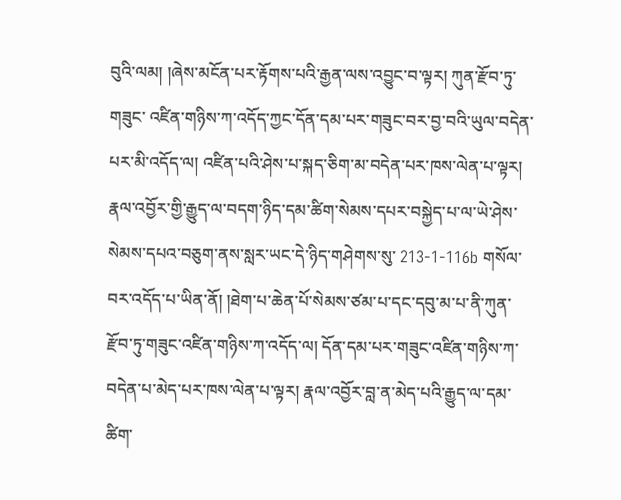བུའི་ལམ། །ཞེས་མངོན་པར་རྟོགས་པའི་རྒྱན་ལས་འབྱུང་བ་ལྟར། ཀུན་རྫོབ་ཏུ་གཟུང་ འཛིན་གཉིས་ཀ་འདོད་ཀྱང་དོན་དམ་པར་གཟུང་བར་བྱ་བའི་ཡུལ་བདེན་པར་མི་འདོད་ལ། འཛིན་པའི་ཤེས་པ་སྐད་ཅིག་མ་བདེན་པར་ཁས་ལེན་པ་ལྟར། རྣལ་འབྱོར་གྱི་རྒྱུད་ལ་བདག་ཉིད་དམ་ཚིག་སེམས་དཔར་བསྐྱེད་པ་ལ་ཡེ་ཤེས་སེམས་དཔའ་བཅུག་ནས་སླར་ཡང་དེ་ཉིད་གཤེགས་སུ་ 213-1-116b གསོལ་བར་འདོད་པ་ཡིན་ནོ། །ཐེག་པ་ཆེན་པོ་སེམས་ཙམ་པ་དང་དབུ་མ་པ་ནི་ཀུན་རྫོབ་ཏུ་གཟུང་འཛིན་གཉིས་ཀ་འདོད་ལ། དོན་དམ་པར་གཟུང་འཛིན་གཉིས་ཀ་བདེན་པ་མེད་པར་ཁས་ལེན་པ་ལྟར། རྣལ་འབྱོར་བླ་ན་མེད་པའི་རྒྱུད་ལ་དམ་ཚིག་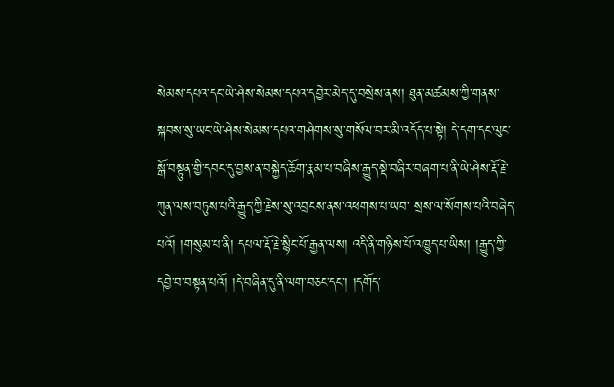སེམས་དཔའ་དང་ཡེ་ཤེས་སེམས་དཔའ་དབྱེར་མེད་དུ་བསྲེས་ནས། ཐུན་མཚམས་ཀྱི་གནས་སྐབས་སུ་ཡང་ཡེ་ཤེས་སེམས་དཔའ་གཤེགས་སུ་གསོལ་བར་མི་འདོད་པ་སྟེ། དེ་དག་དང་ལུང་སྒོ་བསྟུན་གྱི་དབང་དུ་བྱས་ན་བསྐྱེད་ཆོག་རྣམ་པ་བཞིས་རྒྱུད་སྡེ་བཞིར་བཞག་པ་ནི་ཡེ་ཤེས་རྡོ་རྗེ་ཀུན་ལས་བཏུས་པའི་རྒྱུད་ཀྱི་རྗེས་སུ་འབྲངས་ནས་འཕགས་པ་ཡབ་ སྲས་ལ་སོགས་པའི་བཞེད་པའོ། །གསུམ་པ་ནི། དཔལ་རྡོ་རྗེ་སྙིང་པོ་རྒྱན་ལས། འདི་ནི་གཉིས་པོ་འཁྱུད་པ་ཡིས། །རྒྱུད་ཀྱི་དབྱེ་བ་བསྟན་པའོ། །དེ་བཞིན་དུ་ནི་ལག་བཅང་དང་། །དགོད་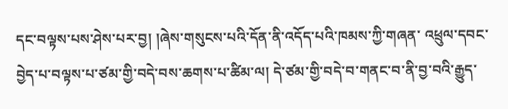དང་བལྟས་པས་ཤེས་པར་བྱ། །ཞེས་གསུངས་པའི་དོན་ནི་འདོད་པའི་ཁམས་ཀྱི་གཞན་ འཕྲུལ་དབང་བྱེད་པ་བལྟས་པ་ཙམ་གྱི་བདེ་བས་ཆགས་པ་ཚིམ་ལ། དེ་ཙམ་གྱི་བདེ་བ་གནང་བ་ནི་བྱ་བའི་རྒྱུད་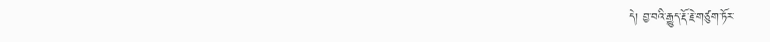དེ། བྱ་བའི་རྒྱུད་རྡོ་རྗེ་གཙུག་ཏོར་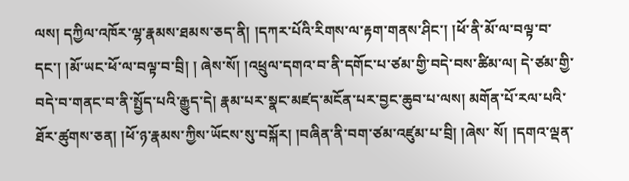ལས། དཀྱིལ་འཁོར་ལྷ་རྣམས་ཐམས་ཅད་ནི། །དཀར་པོའི་རིགས་ལ་རྟག་གནས་ཤིང་། །ཕོ་ནི་མོ་ལ་བལྟ་བ་དང་། །མོ་ཡང་ཕོ་ལ་བལྟ་བ་བྲི། ། ཞེས་སོ། །འཕྲུལ་དགའ་བ་ནི་དགོང་པ་ཙམ་གྱི་བདེ་བས་ཚིམ་ལ། དེ་ཙམ་གྱི་བདེ་བ་གནང་བ་ནི་སྤྱོད་པའི་རྒྱུད་དེ། རྣམ་པར་སྣང་མཛད་མངོན་པར་བྱང་ཆུབ་པ་ལས། མགོན་པོ་རལ་པའི་ཐོར་ཚུགས་ཅན། །ཕོ་ཉ་རྣམས་ཀྱིས་ཡོངས་སུ་བསྐོར། །བཞིན་ནི་བག་ཙམ་འཛུམ་པ་བྲི། །ཞེས་ སོ། །དགའ་ལྡན་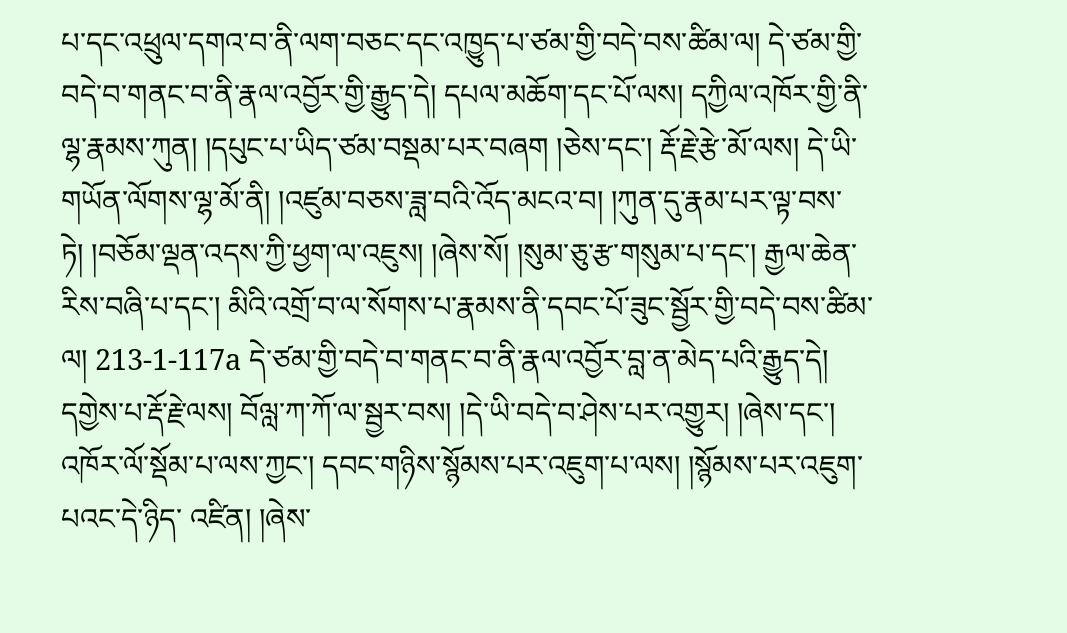པ་དང་འཕྲུལ་དགའ་བ་ནི་ལག་བཅང་དང་འཁྱུད་པ་ཙམ་གྱི་བདེ་བས་ཚིམ་ལ། དེ་ཙམ་གྱི་བདེ་བ་གནང་བ་ནི་རྣལ་འབྱོར་གྱི་རྒྱུད་དེ། དཔལ་མཆོག་དང་པོ་ལས། དཀྱིལ་འཁོར་གྱི་ནི་ལྷ་རྣམས་ཀུན། །དཔུང་པ་ཡིད་ཙམ་བསྡམ་པར་བཞག །ཅེས་དང་། རྡོ་རྗེ་རྩེ་མོ་ལས། དེ་ཡི་གཡོན་ལོགས་ལྷ་མོ་ནི། །འཛུམ་བཅས་ཟླ་བའི་འོད་མངའ་བ། །ཀུན་དུ་རྣམ་པར་ལྟ་བས་ཏེ། །བཅོམ་ལྡན་འདས་ཀྱི་ཕྱག་ལ་འཇུས། །ཞེས་སོ། །སུམ་ཅུ་རྩ་གསུམ་པ་དང་། རྒྱལ་ཆེན་རིས་བཞི་པ་དང་། མིའི་འགྲོ་བ་ལ་སོགས་པ་རྣམས་ནི་དབང་པོ་ཟུང་སྦྱོར་གྱི་བདེ་བས་ཚིམ་ལ། 213-1-117a དེ་ཙམ་གྱི་བདེ་བ་གནང་བ་ནི་རྣལ་འབྱོར་བླ་ན་མེད་པའི་རྒྱུད་དེ། དགྱེས་པ་རྡོ་རྗེ་ལས། བོལླ་ཀ་ཀོ་ལ་སྦྱར་བས། །དེ་ཡི་བདེ་བ་ཤེས་པར་འགྱུར། །ཞེས་དང་། འཁོར་ལོ་སྡོམ་པ་ལས་ཀྱང་། དབང་གཉིས་སྙོམས་པར་འཇུག་པ་ལས། །སྙོམས་པར་འཇུག་པའང་དེ་ཉིད་ འཛིན། །ཞེས་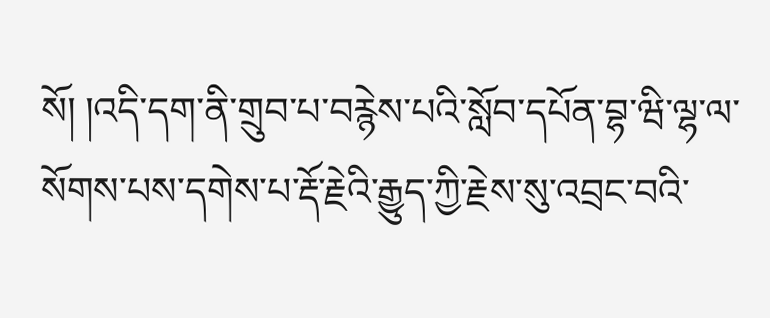སོ། །འདི་དག་ནི་གྲུབ་པ་བརྙེས་པའི་སློབ་དཔོན་བྷ་ཝི་ལྷ་ལ་སོགས་པས་དགེས་པ་རྡོ་རྗེའི་རྒྱུད་ཀྱི་རྗེས་སུ་འབྲང་བའི་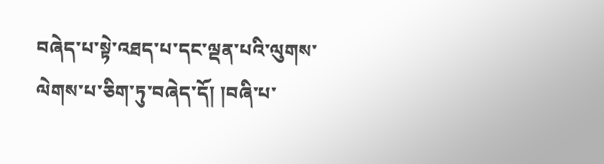བཞེད་པ་སྟེ་འཐད་པ་དང་ལྡན་པའི་ལུགས་ལེགས་པ་ཅིག་ཏུ་བཞེད་དོ། །བཞི་པ་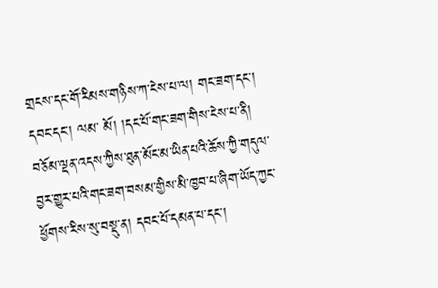གྲངས་དང་གོ་རིམས་གཉིས་ཀ་ངེས་པ་ལ། གང་ཟག་དང་། དབང་དང་། ལམ་ མོ། །དང་པོ་གང་ཟག་གིས་ངེས་པ་ནི། བཅོམ་ལྡན་འདས་ཀྱིས་ཐུན་མོང་མ་ཡིན་པའི་ཆོས་ཀྱི་གདུལ་བྱར་གྱུར་པའི་གང་ཟག་བསམ་གྱིས་མི་ཁྱབ་པ་ཞིག་ཡོད་ཀྱང་ཕྱོགས་རིས་སུ་བསྡུ་ན། དབང་པོ་དམན་པ་དང་།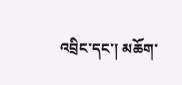འབྲིང་དང་། མཆོག་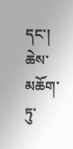དང་། ཆེས་མཆོག་ཏུ་